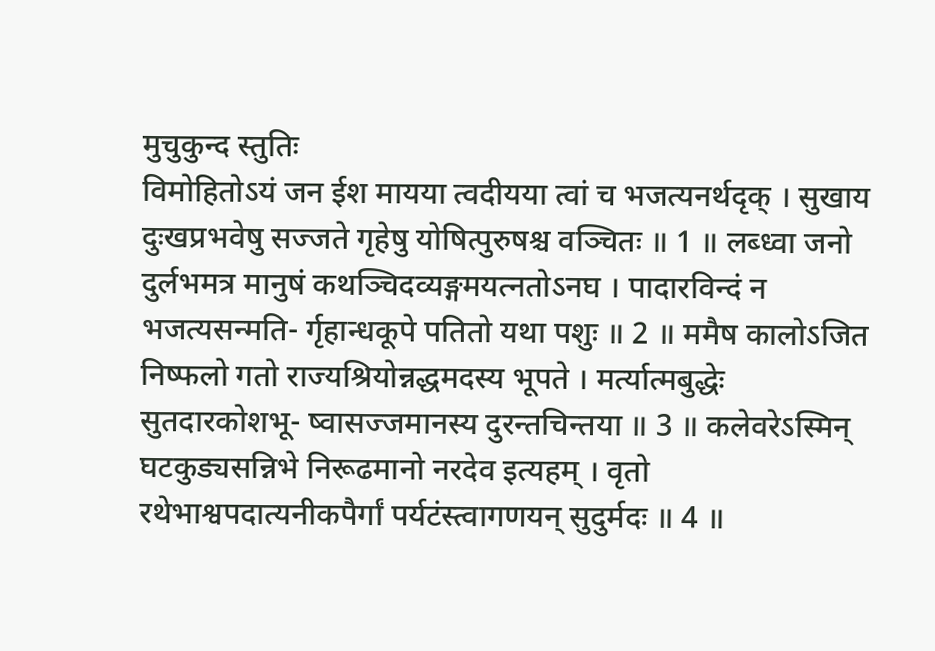मुचुकुन्द स्तुतिः
विमोहितोऽयं जन ईश मायया त्वदीयया त्वां च भजत्यनर्थदृक् । सुखाय दुःखप्रभवेषु सज्जते गृहेषु योषित्पुरुषश्च वञ्चितः ॥ 1 ॥ लब्ध्वा जनो दुर्लभमत्र मानुषं कथञ्चिदव्यङ्गमयत्नतोऽनघ । पादारविन्दं न भजत्यसन्मति- र्गृहान्धकूपे पतितो यथा पशुः ॥ 2 ॥ ममैष कालोऽजित निष्फलो गतो राज्यश्रियोन्नद्धमदस्य भूपते । मर्त्यात्मबुद्धेः सुतदारकोशभू- ष्वासज्जमानस्य दुरन्तचिन्तया ॥ 3 ॥ कलेवरेऽस्मिन् घटकुड्यसन्निभे निरूढमानो नरदेव इत्यहम् । वृतो रथेभाश्वपदात्यनीकपैर्गां पर्यटंस्त्वागणयन् सुदुर्मदः ॥ 4 ॥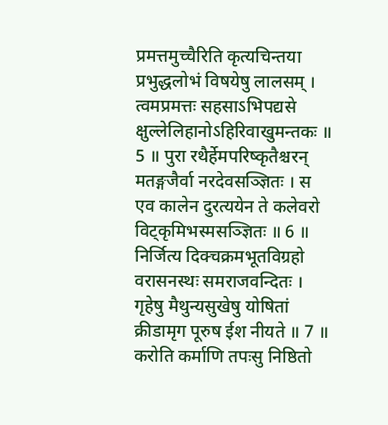प्रमत्तमुच्चैरिति कृत्यचिन्तया प्रभुद्धलोभं विषयेषु लालसम् । त्वमप्रमत्तः सहसाऽभिपद्यसे क्षुल्लेलिहानोऽहिरिवाखुमन्तकः ॥ 5 ॥ पुरा रथैर्हेमपरिष्कृतैश्चरन् मतङ्गजैर्वा नरदेवसञ्ज्ञितः । स एव कालेन दुरत्ययेन ते कलेवरो विट्कृमिभस्मसञ्ज्ञितः ॥ 6 ॥ निर्जित्य दिक्चक्रमभूतविग्रहो वरासनस्थः समराजवन्दितः । गृहेषु मैथुन्यसुखेषु योषितां क्रीडामृग पूरुष ईश नीयते ॥ 7 ॥ करोति कर्माणि तपःसु निष्ठितो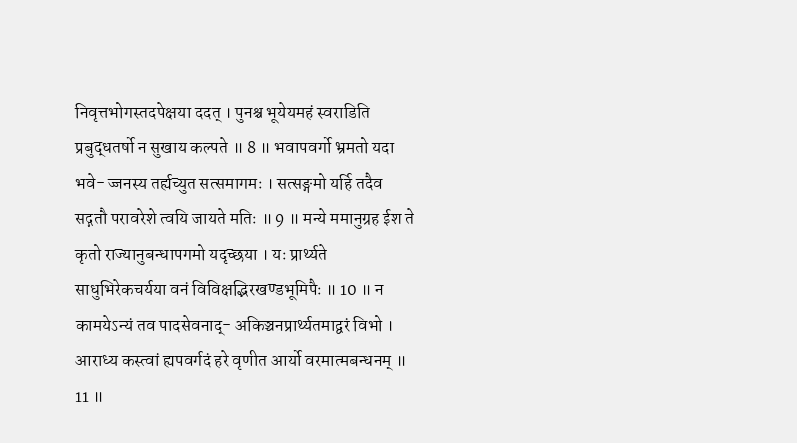निवृत्तभोगस्तदपेक्षया ददत् । पुनश्च भूयेयमहं स्वराडिति प्रबुद्धतर्षो न सुखाय कल्पते ॥ 8 ॥ भवापवर्गो भ्रमतो यदा भवे- ज्जनस्य तर्ह्यच्युत सत्समागमः । सत्सङ्गमो यर्हि तदैव सद्गतौ परावरेशे त्वयि जायते मतिः ॥ 9 ॥ मन्ये ममानुग्रह ईश ते कृतो राज्यानुबन्धापगमो यदृच्छया । यः प्रार्थ्यते साधुभिरेकचर्यया वनं विविक्षद्भिरखण्डभूमिपैः ॥ 10 ॥ न कामयेऽन्यं तव पादसेवनाद्- अकिञ्चनप्रार्थ्यतमाद्वरं विभो । आराध्य कस्त्वां ह्यपवर्गदं हरे वृणीत आर्यो वरमात्मबन्धनम् ॥ 11 ॥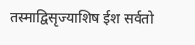तस्माद्विसृज्याशिष ईश सर्वतो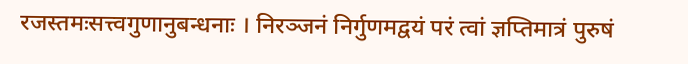रजस्तमःसत्त्वगुणानुबन्धनाः । निरञ्जनं निर्गुणमद्वयं परं त्वां ज्ञप्तिमात्रं पुरुषं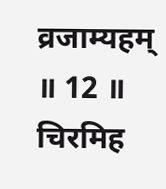व्रजाम्यहम् ॥ 12 ॥ चिरमिह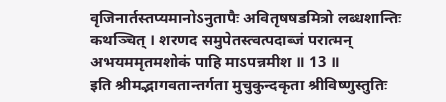वृजिनार्तस्तप्यमानोऽनुतापैः अवितृषषडमित्रो लब्धशान्तिः कथञ्चित् । शरणद समुपेतस्त्वत्पदाब्जं परात्मन् अभयममृतमशोकं पाहि माऽपन्नमीश ॥ 13 ॥
इति श्रीमद्भागवतान्तर्गता मुचुकुन्दकृता श्रीविष्णुस्तुतिः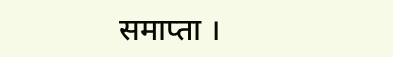समाप्ता ।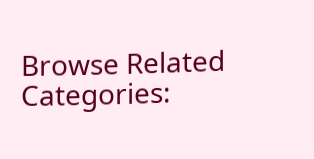Browse Related Categories: